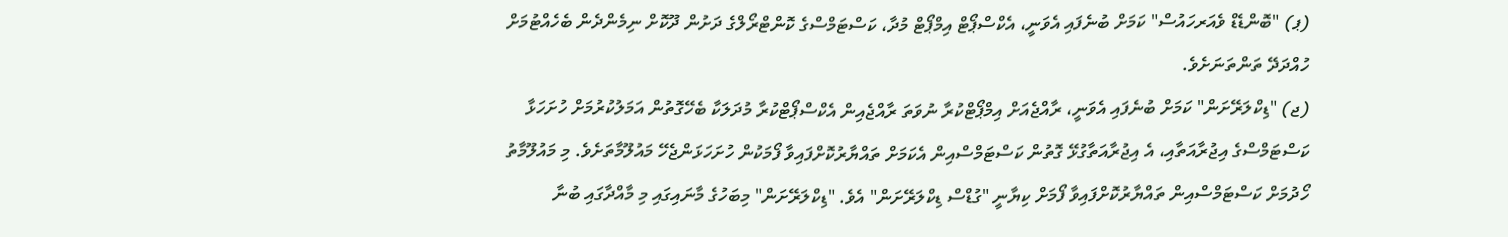(ޕ) "ބޮންޑެޑް ވެއަރހައުސް" ކަމަށް ބުނެފައި އެވަނީ، އެކްސްޕޯޓް އިމްޕޯޓް މުދާ، ކަސްޓަމްސްގެ ކޮންޓްރޯލްގެ ދަށުން ދޫކޮށް ނިމެންދެން ބެހެއްޓުމަށް ހުއްދަދޭ ތަންތަނަށެވެ.
(ޖ) "ޑިކްލަރޭށަން" ކަމަށް ބުނެފައި އެވަނީ، ރާއްޖެއަށް އިމްޕޯޓްކުރާ ނުވަތަ ރާއްޖެއިން އެކްސްޕޯޓްކުރާ މުދަލަކާ ބެހޭގޮތުން އަމަލުކުރުމަށް ހުށަހަޅާ ކަސްޓަމްސްގެ އިޖުރާއަތާއި، އެ އިޖުރާއަތާގުޅޭ ގޮތުން ކަސްޓަމްސްއިން އެކަމަށް ތައްޔާރުކޮށްފައިވާ ފޯމަކުން ހުށަހަޅަންޖެހޭ މައުލޫމާތަށެވެ. މި މައުލޫމާތު ހޯދުމަށް ކަސްޓަމްސްއިން ތައްޔާރުކޮށްފައިވާ ފޯމަށް ކިޔާނީ "ގުޑްސް ޑިކްލަރޭށަން" އެވެ. "ޑިކްލަރޭށަން" މިބަހުގެ މާނައިގައި މި މާއްދާގައި ބުނާ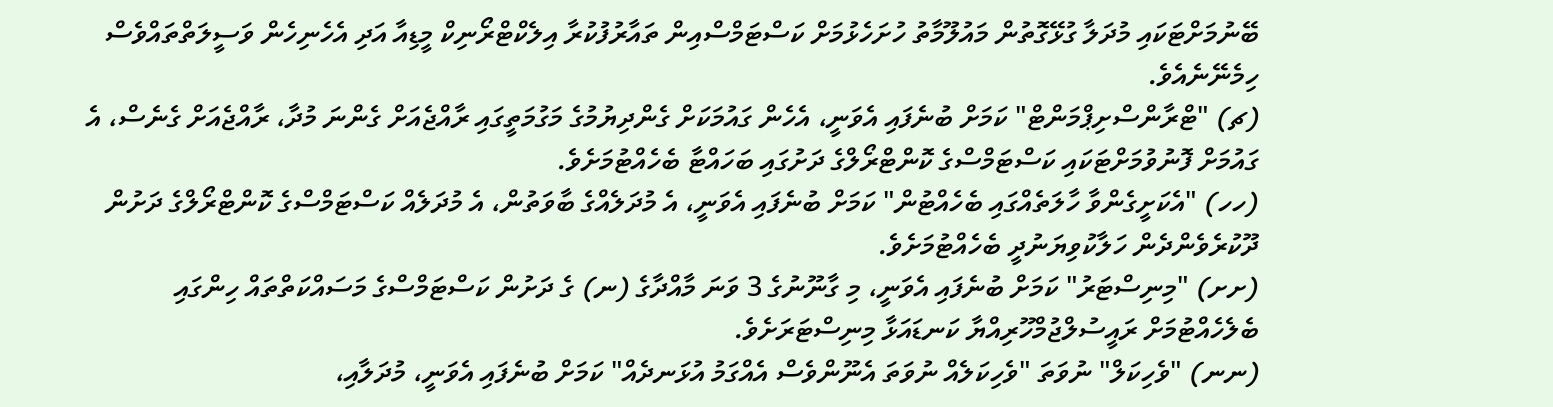ބޭނުމަށްޓަކައި މުދަލާ ގުޅޭގޮތުން މައުލޫމާތު ހުށަހެޅުމަށް ކަސްޓަމްސްއިން ތައާރުފުކުރާ އިލެކްޓްރޯނިކް މީޑިއާ އަދި އެހެނިހެން ވަސީލަތްތައްވެސް ހިމެނޭނެއެވެ.
(ޗ) "ޓްރާންސްށިޕްމަންޓް" ކަމަށް ބުނެފައި އެވަނީ، އެހެން ގައުމަކަށް ގެންދިޔުމުގެ މަގުމަތީގައި ރާއްޖެއަށް ގެންނަ މުދާ، ރާއްޖެއަށް ގެނެސް، އެ ގައުމަށް ފޮނުވުމަށްޓަކައި ކަސްޓަމްސްގެ ކޮންޓްރޯލްގެ ދަށުގައި ބަހައްޓާ ބެހެއްޓުމަށެވެ.
(ހހ) "އެކަށީގެންވާ ހާލަތެއްގައި ބެހެއްޓުން" ކަމަށް ބުނެފައި އެވަނީ، އެ މުދަލެއްގެ ބާވަތުން، އެ މުދަލެއް ކަސްޓަމްސްގެ ކޮންޓްރޯލްގެ ދަށުން ދޫކުރެވެންދެން ހަލާކުވިޔަނުދީ ބެހެއްޓުމަށެވެ.
(ށށ) "މިނިސްޓަރު" ކަމަށް ބުނެފައި އެވަނީ، މި ގާނޫނުގެ 3 ވަނަ މާއްދާގެ (ނ) ގެ ދަށުން ކަސްޓަމްސްގެ މަސައްކަތްތައް ހިންގައި ބެލެހެއްޓުމަށް ރައީސުލްޖުމްހޫރިއްޔާ ކަނޑައަޅާ މިނިސްޓަރަށެވެ.
(ނނ) "ވެހިކަލް" ނުވަތަ "ވެހިކަލެއް ނުވަތަ އެނޫންވެސް އެއްގަމު އުޅަނދެއް" ކަމަށް ބުނެފައި އެވަނީ، މުދަލާއި،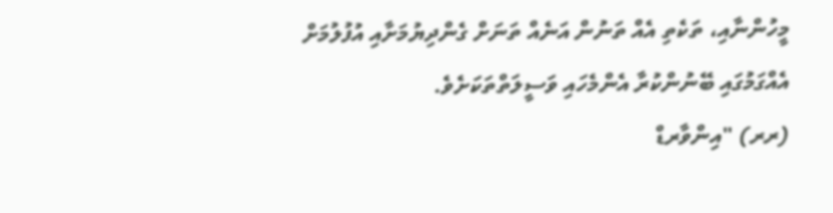މީހުންނާއި، ތަކެތި އެއް ތަނުން އަނެއް ތަނަށް ގެންދިޔުމަށާއި އުފުލުމަށް އެއްގަމުގައި ބޭނުންކުރާ އެންމެހައި ވަސީލަތްތަކަށެވެ.
(ރރ) "އިންވާރޑް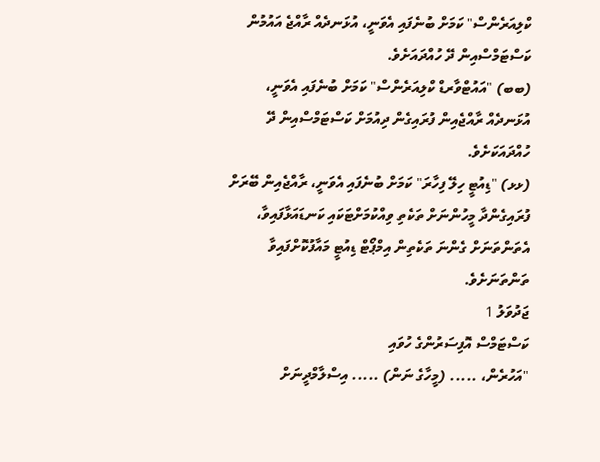ކްލިއަރެންސް" ކަމަށް ބުނެފައި އެވަނީ، އުޅަނދެއް ރާއްޖެ އައުމުން ކަސްޓަމްސްއިން ދޭ ހުއްދައަށެވެ.
(ބބ) "އައުޓްވާރޑް ކްލިއަރެންސް" ކަމަށް ބުނެފައި އެވަނީ، އުޅަނދެއް ރާއްޖެއިން ފުރައިގެން ދިއުމަށް ކަސްޓަމްސްއިން ދޭ ހުއްދައަކަށެވެ.
(ޅޅ) "ޑިއުޓީ ހިލޭ ފިހާރަ" ކަމަށް ބުނެފައި އެވަނީ، ރާއްޖެއިން ބޭރަށް ފުރައިގެންދާ މީހުންނަށް ތަކެތި ވިއްކުމަށްޓަކައި ކަނޑައަޅާފައިވާ، އެތަންތަނަށް ގެންނަ ތަކެތިން އިމްޕޯޓް ޑިއުޓީ މައާފުކޮށްފައިވާ ތަންތަނަށެވެ.
ޖަދުވަލު 1
ކަސްޓަމްސް އޮފިސަރުންގެ ހުވައި
"އަހުރެން، ..... (މީހާގެ ނަން) ..... އިސްލާމްދީނަށް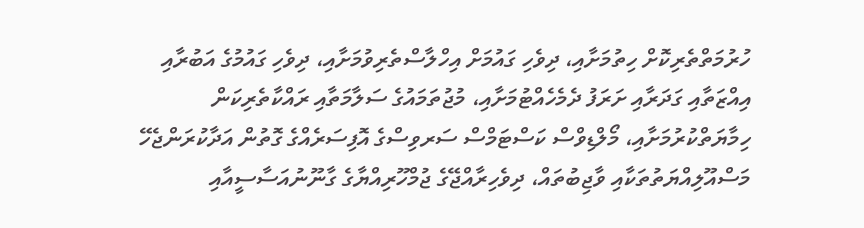ހުރުމަތްތެރިކޮށް ހިތުމަށާއި، ދިވެހި ގައުމަށް އިހްލާސްތެރިވުމަށާއި، ދިވެހި ގައުމުގެ އަބުރާއި އިއްޒަތާއި ގަދަރާއި ށަރަފު ދެމެހެއްޓުމަށާއި، މުޖުތަމައުގެ ސަލާމަތާއި ރައްކާތެރިކަން ހިމާޔަތްކުރުމަށާއި، މޯލްޑިވްސް ކަސްޓަމްސް ސަރވިސްގެ އޮފިސަރެއްގެ ގޮތުން އަދާކުރަންޖެހޭ މަސްއޫލިއްޔަތުތަކާއި ވާޖިބުތައް، ދިވެހިރާއްޖޭގެ ޖުމްހޫރިއްޔާގެ ގާނޫނުއަސާސީއާއި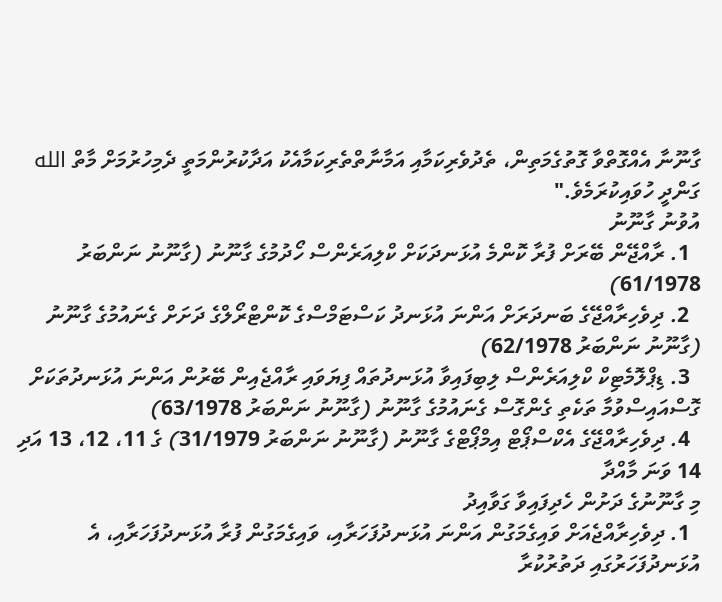ގާނޫނާ އެއްގޮތްވާ ގޮތުގެމަތިން، ތެދުވެރިކަމާއި އަމާނާތްތެރިކަމާއެކު އަދާކުރުންމަތީ ދެމިހުރުމަށް މާތް الله ގަންދީ ހުވައިކުރަމެވެ."
އުވުނު ގާނޫނު
  1. ރާއްޖޭން ބޭރަށް ފުރާ ކޮންމެ އުޅަނދަކަށް ކްލިއަރެންސް ހޯދުމުގެ ގާނޫނު (ގާނޫނު ނަންބަރު 61/1978)
  2. ދިވެހިރާއްޖޭގެ ބަނދަރަށް އަންނަ އުޅަނދު ކަސްޓަމްސްގެ ކޮންޓްރޯލްގެ ދަށަށް ގެނައުމުގެ ގާނޫނު (ގާނޫނު ނަންބަރު 62/1978)
  3. ޑިޕްލޮމެޓިކް ކްލިއަރެންސް ލިބިފައިވާ އުޅަނދުތައް ފިޔަވައި ރާއްޖެއިން ބޭރުން އަންނަ އުޅަނދުތަކަށް ގޮސްއައިސްވުމާ ތަކެތި ގެންގޮސް ގެނައުމުގެ ގާނޫނު (ގާނޫނު ނަންބަރު 63/1978)
  4. ދިވެހިރާއްޖޭގެ އެކްސްޕޯޓް އިމްޕޯޓްގެ ގާނޫނު (ގާނޫނު ނަންބަރު 31/1979) ގެ 11، 12، 13 އަދި 14 ވަނަ މާއްދާ
މި ގާނޫނުގެ ދަށުން ހެދިފައިވާ ގަވާއިދު
  1. ދިވެހިރާއްޖެއަށް ވައިގެމަގުން އަންނަ އުޅަނދުފަހަރާއި، ވައިގެމަގުން ފުރާ އުޅަނދުފަހަރާއި، އެ އުޅަނދުފަހަރުގައި ދަތުރުކުރާ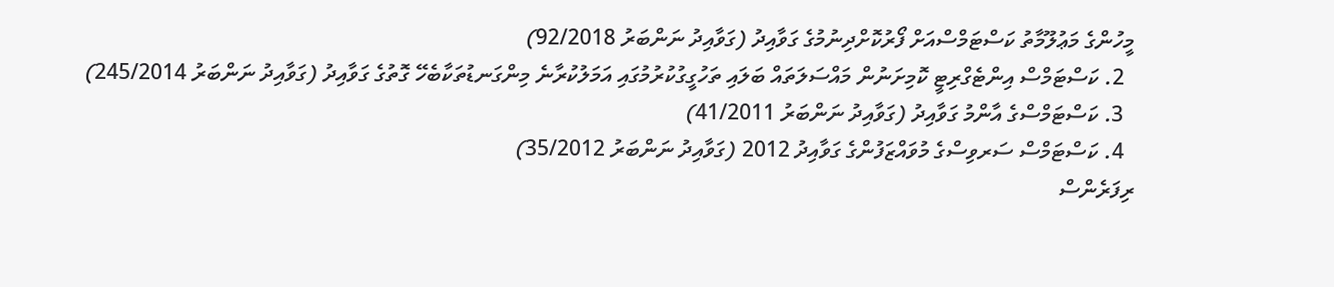މީހުންގެ މަޢުލޫމާތު ކަސްޓަމްސްއަށް ފޯރުކޮށްދިނުމުގެ ގަވާއިދު (ގަވާއިދު ނަންބަރު 92/2018)
  2. ކަސްޓަމްސް އިންޓެގްރިޓީ ކޮމިށަނުން މައްސަލަތައް ބަލައި ތަހުގީގުކުރުމުގައި އަމަލުކުރާނެ މިންގަނޑުތަކާބެހޭ ގޮތުގެ ގަވާއިދު (ގަވާއިދު ނަންބަރު 245/2014)
  3. ކަސްޓަމްސްގެ އާންމު ގަވާއިދު (ގަވާއިދު ނަންބަރު 41/2011)
  4. ކަސްޓަމްސް ސަރވިސްގެ މުވައްޒަފުންގެ ގަވާއިދު 2012 (ގަވާއިދު ނަންބަރު 35/2012)
ރިފަރެންސް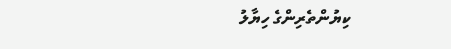ކިޔުންތެރިންގެ ހިޔާލު